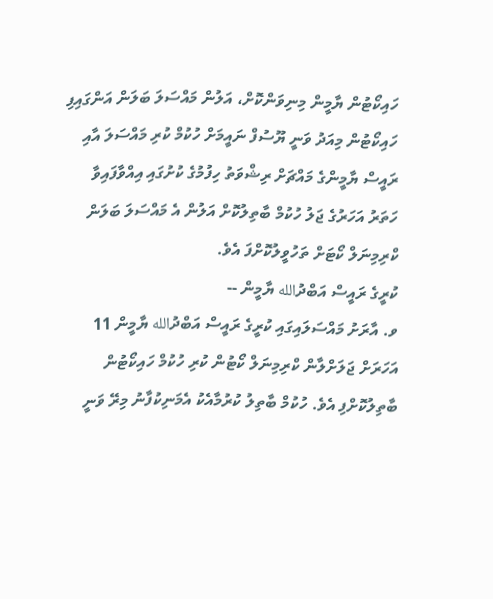ހައިކޯޓުން ޔާމީން މިނިވަންކޮށް، އަލުން މައްސަލަ ބަލަން އަންގައިފި
ހައިކޯޓުން މިއަދު ވަނީ ޔޫސުފް ނައީމަށް ހުކުމް ކުރި މައްސަލަ އާއި ރައީސް ޔާމީންގެ މައްޗަށް ރިޝްވަތު ހިފުމުގެ ކުށުގައި އިއްވާފައިވާ ހަތަރު އަހަރުގެ ޖަލު ހުކުމް ބާތިލުކޮށް އަލުން އެ މައްސަލަ ބަލަން ކްރިމިނަލް ކޯޓަށް ތަހުވީލުކޮށްފަ އެވެ.
ކުރީގެ ރައީސް އަބްދުالله ޔާމީން --
ވ. އާރަށު މައްސަލައިގައި ކުރީގެ ރައީސް އަބްދުالله ޔާމީން 11 އަހަރަށް ޖަލަށްލާން ކްރިމިނަލް ކޯޓުން ކުރި ހުކުމް ހައިކޯޓުން ބާތިލުކޮށްފި އެވެ. ހުކުމް ބާތިލު ކުރުމާއެކު އެމަނިކުފާނު މިރޭ ވަނީ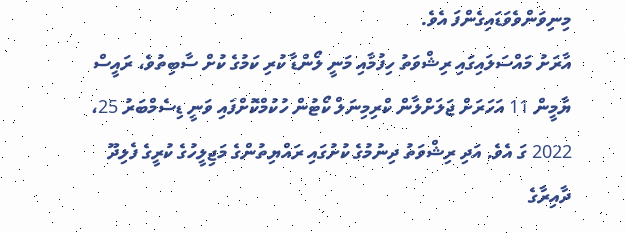މިނިވަންވެވަޑައިގެންފަ އެވެ.
އާރަށު މައްސަލައިގައި ރިޝްވަތު ހިފުމާއި މަނީ ލޯންޑާ ކުރި ކަމުގެ ކުށް ސާބިތުވެ، ރައީސް ޔާމީން 11 އަހަރަށް ޖަލަށްލާން ކްރިމިނަލް ކޯޓުން ހުކުމްކޮށްފައި ވަނީ ޑިސެމްބަރު 25، 2022 ގަ އެވެ. އަދި ރިޝްވަތު ދިނުމުގެ ކުށުގައި ރައްޔިތުންގެ މަޖިލީހުގެ ކުރީގެ ފެލިދޫ ދާއިރާގެ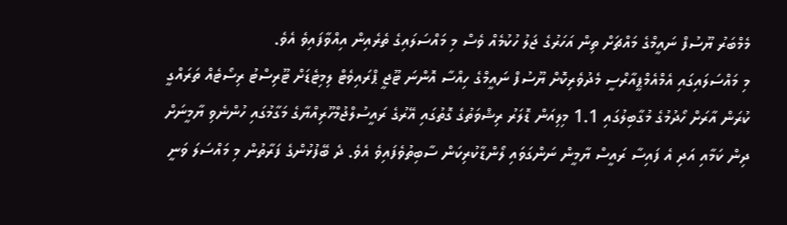މެމްބަރު ޔޫސުފް ނައީމްގެ މައްޗަށް ތިން އަހަރުގެ ޖަލު ހުކުމެއް ވެސް މި މައްސަލައިގެ ތެރެއިން އިއްވާފައިވެ އެވެ.
މި މައްސަލައިގައި އެމްއެމްޕީއާރްސީ މެދުވެރިކޮށް ޔޫސުފް ނައީމްގެ ހިއްސާ އޮންނަ ޓޫޖީ ޕްރައިވެޓް ލިމިޓެޑަށް ޓޫރިސްޓު ރިސޯޓެއް ތަރައްގީ ކުރަން އާރަށް ހޯދުމުގެ މުގާބިލުގައި 1.1 މިލިއަން ޑޮލަރު ރިޝްވަތުގެ ގޮތުގައި އޭރުގެ ރައީސުލްޖުމްހޫރިއްޔާގެ މަގާމުގައި ހުންނެވި ޔާމީނަށް ދިން ކަމާއި އަދި އެ ފައިސާ ރައީސް ޔާމީން ނަންގަވައި ލޯންޑާކުރިކަން ސާބިތުވެފައިވެ އެވެ. ދެ ބޭފުޅުންގެ ފަރާތުން މި މައްސަލަ ވަނީ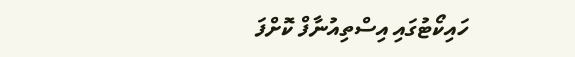ހައިކޯޓުގައި އިސްތިއުނާފް ކޮށްފަ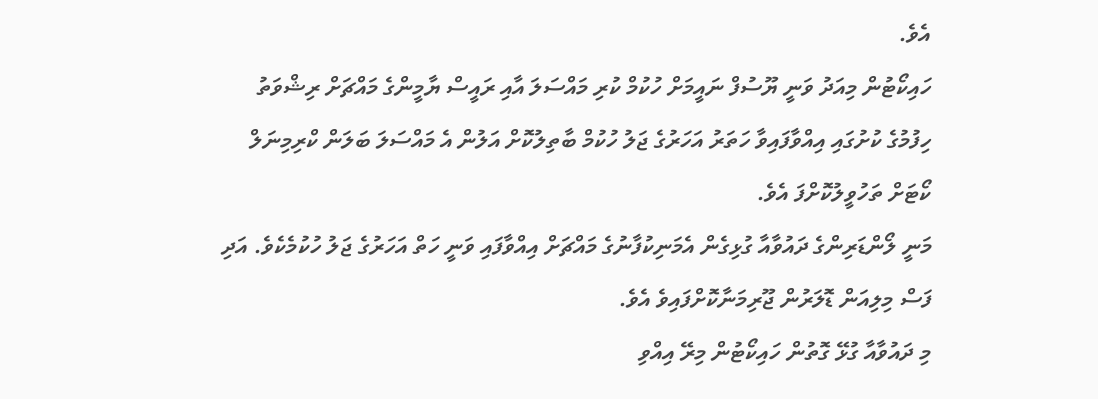އެވެ.
ހައިކޯޓުން މިއަދު ވަނީ ޔޫސުފް ނައީމަށް ހުކުމް ކުރި މައްސަލަ އާއި ރައީސް ޔާމީންގެ މައްޗަށް ރިޝްވަތު ހިފުމުގެ ކުށުގައި އިއްވާފައިވާ ހަތަރު އަހަރުގެ ޖަލު ހުކުމް ބާތިލުކޮށް އަލުން އެ މައްސަލަ ބަލަން ކްރިމިނަލް ކޯޓަށް ތަހުވީލުކޮށްފަ އެވެ.
މަނީ ލޯންޑަރިންގެ ދައުވާއާ ގުޅިގެން އެމަނިކުފާނުގެ މައްޗަށް އިއްވާފައި ވަނީ ހަތް އަހަރުގެ ޖަލު ހުކުމެކެވެ. އަދި ފަސް މިލިއަން ޑޮލަރުން ޖޫރިމަނާކޮށްފައިވެ އެވެ.
މި ދައުވާއާ ގުޅޭ ގޮތުން ހައިކޯޓުން މިރޭ އިއްވި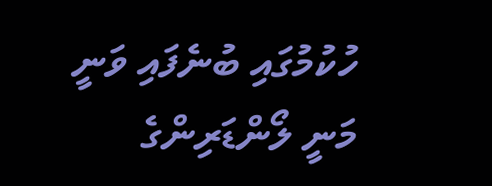ހުކުމުގައި ބުނެފައި ވަނީ މަނީ ލޯންޑަރިންގެ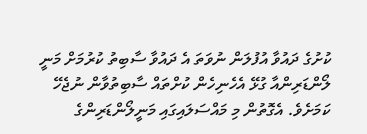ކުށުގެ ދައުވާ އުފުލަން ނުވަތަ އެ ދައުވާ ސާބިތު ކުރުމަށް މަނީ ލޯންޑަރިންއާ ގުޅޭ އެހެނިހެން ކުށްތައް ސާބިތުވާން ނުޖެހޭ ކަމަށެވެ. އެގޮތުން މި މައްސަލައިގައި މަނީލޯންޑަރިންގެ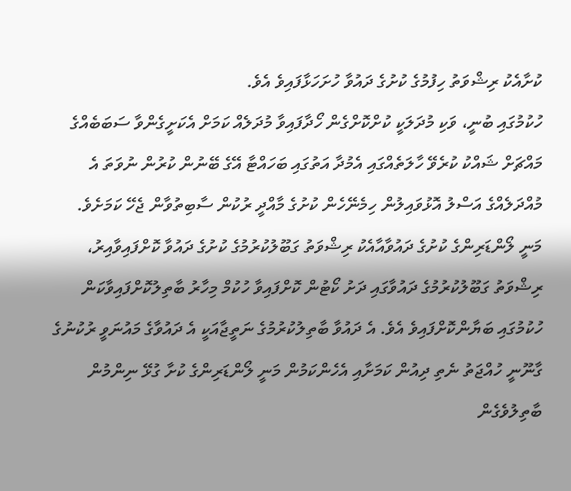ކުށާއެކު ރިޝްވަތު ހިފުމުގެ ކުށުގެ ދައުވާ ހުށަހަޅާފައިވެ އެވެ.
ހުކުމުގައި ބުނީ، ވަކި މުދަލަކީ ކުށްކޮށްގެން ހޯދާފައިވާ މުދަލެއް ކަމަށް އެކަށީގެންވާ ސަބަބެއްގެ މައްޗަށް ޝައްކު ކުރެވޭ ހާލަތެއްގައި އެމުދާ އަތުގައި ބަހައްޓާ އޭގެ ބޭނުން ކުރުން ނުވަތަ އެ މުއްދަލެއްގެ އަސްލު އޮޅުވައިލުން ހިމެނޭހެން ކުށުގެ މާއްދީ ރުކުން ސާބިތުވާން ޖެހޭ ކަމަށެވެ.
މަނީ ލޯންޑަރިންގެ ކުށުގެ ދައުވާއާއެކު ރިޝްވަތު ގަބޫލުކުރުމުގެ ކުށުގެ ދައުވާ ކޮށްފައިވާއިރު، ރިޝްވަތު ގަބޫލުކުރުމުގެ ދައުވާގައި ދަށު ކޯޓުން ކޮށްފައިވާ ހުކުމް މިހާރު ބާތިލުކޮށްފައިވާކަން ހުކުމުގައި ބަޔާންކޮށްފައިވެ އެވެ. އެ ދައުވާ ބާތިލުކުރުމުގެ ނަތީޖާއަކީ އެ ދައުވާގެ މައުނަވީ ރުކުނުގެ ގާނޫނީ ހުއްޖަތު ނެތި ދިއުން ކަމަށާއި އެހެންކަމުން މަނީ ލޯންޑަރިންގެ ކުށާ ގުޅޭ ނިންމުން ބާތިލުވެގެން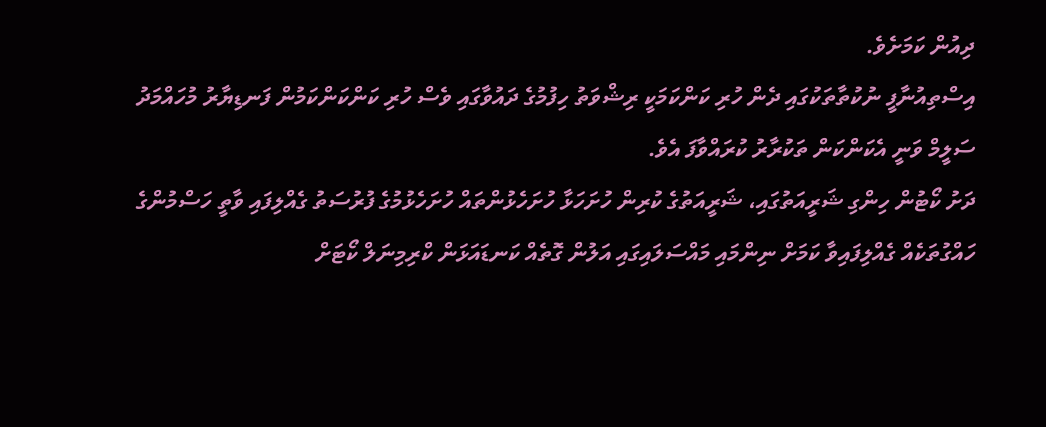ދިއުން ކަމަށެވެ.
އިސްތިއުނާފީ ނުކުތާތަކުގައި ދެން ހުރި ކަންކަމަކީ ރިޝްވަތު ހިފުމުގެ ދައުވާގައި ވެސް ހުރި ކަންކަންކަމުން ފަނޑިޔާރު މުހައްމަދު ސަލީމް ވަނީ އެކަންކަން ތަކުރާރު ކުރައްވާފަ އެވެ.
ދަށު ކޯޓުން ހިންގި ޝަރީއަތުގައި، ޝަރީއަތުގެ ކުރިން ހުށަހަޅާ ހުށަހެޅުންތައް ހުށަހެޅުމުގެ ފުރުސަތު ގެއްލިފައި ވާތީ ހަސްމުންގެ ހައްގުތަކެއް ގެއްލިފައިވާ ކަމަށް ނިންމައި މައްސަލައިގައި އަލުން ގޮތެއް ކަނޑައަޅަން ކްރިމިނަލް ކޯޓަށް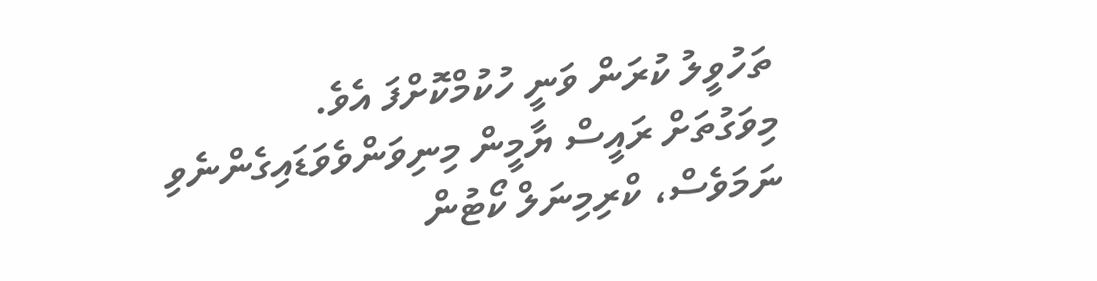ތަހުވީލު ކުރަން ވަނީ ހުކުމްކޮށްފަ އެވެ.
މިވަގުތަށް ރައީސް ޔާމީން މިނިވަންވެވަޑައިގެންނެވި ނަމަވެސް، ކްރިމިނަލް ކޯޓުން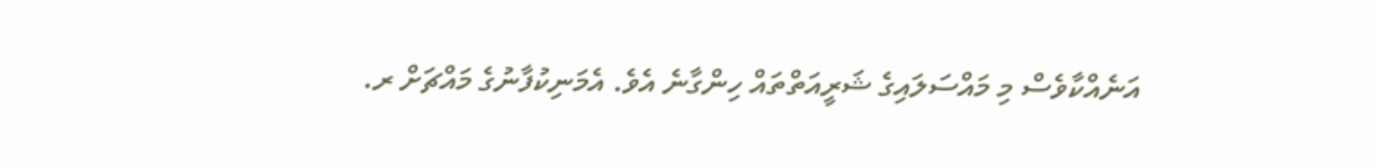އަނެއްކާވެސް މި މައްސަލައިގެ ޝަރީއަތްތައް ހިންގާނެ އެވެ. އެމަނިކުފާނުގެ މައްޗަށް ރ.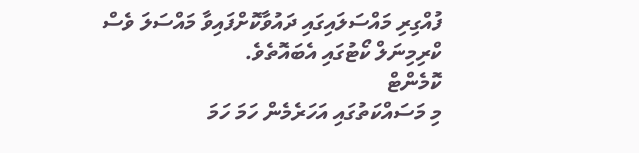ފުއްގިރި މައްސަލައިގައި ދައުވާކޮށްފައިވާ މައްސަލަ ވެސް ކްރިމިނަލް ކޯޓުގައި އެބައޮތެވެ.
ކޮމެންޓް
މި މަސައްކަތުގައި އަހަރެމެން ހަމަ ހަމަ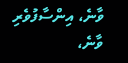ވާނެ، އިންސާފުވެރި ވާނެ،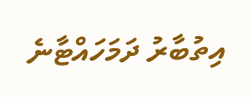އިތުބާރު ދަމަހައްޓާނެ